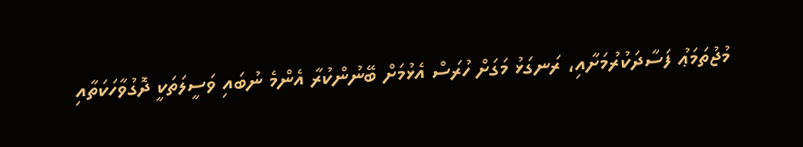މުޖުތަމަޢު ފަސާދަކުރުމަށާއި، ރަނގަޅު މަގަށް ހުރަސް އެޅުމަށް ބޭނުންކުރާ އެންމެ ނުބައި ވަސީލަތަކީ ދޮގުވާހަކަތާއި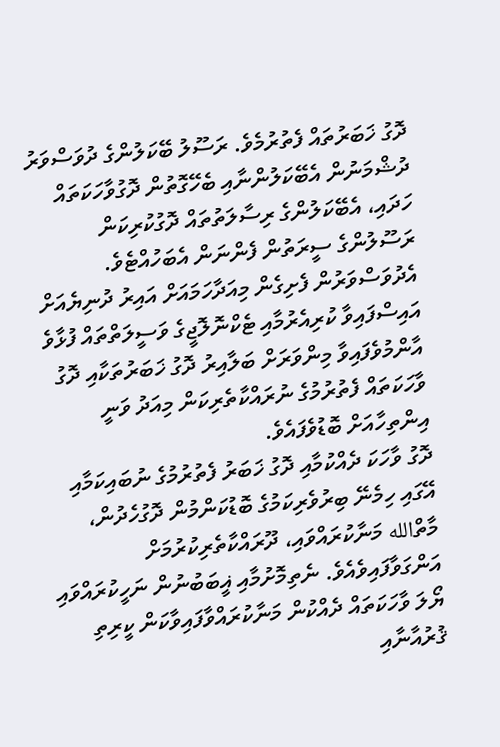ދޮގު ޚަބަރުތައް ފެތުރުމެވެ. ރަސޫލު ބޭކަލުންގެ ދުވަސްވަރު ދުޝްމަނުން އެބޭކަލުންނާއި ބެހޭގޮތުން ދޮގުވާހަކަތައް ހަދައި، އެބޭކަލުންގެ ރިސާލަތުތައް ދޮގުކުރިކަން ރަސޫލުންގެ ސީރަތުން ފެންނަން އެބަހުއްޓެވެ.
އެދުވަސްވަރުން ފެށިގެން މިއަދާހަމައަށް އައިރު ދުނިޔެއަށް އައިސްފައިވާ ކުރިއެރުމާއި ޓެކްނޮލޮޖީގެ ވަސީލަތްތައް ފުޅާވެ އާންމުވެފައިވާ މިންވަރަށް ބަލާއިރު ދޮގު ޚަބަރުތަކާއި ދޮގު ވާހަކަތައް ފެތުރުމުގެ ނުރައްކާތެރިކަން މިއަދު ވަނީ އިންތިހާއަށް ބޮޑުވެފައެވެ.
ދޮގު ވާހަކަ ދެއްކުމާއި ދޮގު ޚަބަރު ފެތުރުމުގެ ނުބައިކަމާއި އޭގައި ހިމެނޭ ބިރުވެރިކަމުގެ ބޮޑުކަންމުން ދޮގުހެދުން، މާތްالله މަނާކުރައްވައި، ދޫރައްކާތެރިކުރުމަށް އަންގަވާފައިވެއެވެ. ނެތިމޮށުމާއި ޣީބަބުނުން ނަހީކުރައްވައި ޔޯލަ ވާހަކަތައް ދެއްކުން މަނާކުރައްވާފައިވާކަން ކީރިތި ޤުރުއާނާއި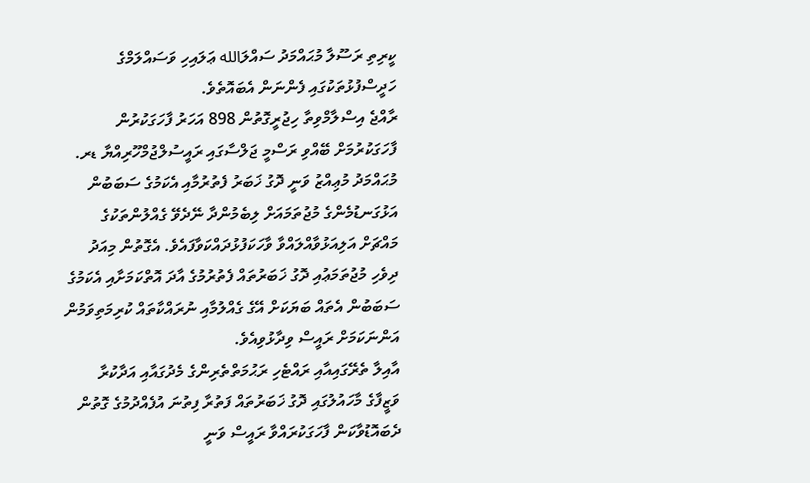ކީރިތި ރަސޫލާ މުޙައްމަދު ސައްލަالله ޢަލައިހި ވަސައްލަމްގެ ހަދީސްފުޅުތަކުގައި ފެންނަން އެބައޮތެވެ.
ރާއްޖެ އިސްލާމްވިތާ ހިޖުރީގޮތުން 898 އަހަރު ފާހަގަކުރުން ފާހަގަކުރުމަށް ބޭއްވި ރަސްމީ ޖަލްސާގައި ރައީސުލްޖުމްހޫރިއްޔާ ޑރ. މުޙައްމަދު މުޢިއްޒު ވަނީ ދޮގު ޚަބަރު ފެތުރުމާއި އެކަމުގެ ސަބަބުން އަޅުގަނޑުމެންގެ މުޖުތަމައަށް ލިބެމުންދާ ނޭދެވޭ ގެއްލުންތަކުގެ މައްޗަށް އަލިއަޅުވާއްލައްވާ ވާހަކަފުޅުދައްކަވާފައެވެ. އެގޮތުން މިއަދު ދިވެހި މުޖުތަމަޢުއި ދޮގު ޚަބަރުތައް ފެތުރުމުގެ އާދަ އޮތްކަމަށާއި އެކަމުގެ ސަބަބުން އެތައް ބަޔަކަށް އޭގެ ގެއްލުމާއި ނުރައްކާތައް ކުރިމަތިވަމުން އަންނަކަމަށް ރައީސް ވިދާޅުވިއެވެ.
އާއިލާ ތެރޭގައިއާއި ރައްޓެހި ރަޙުމަތްތެރިންގެ މެދުގައާއި އަދާކުރާ ވަޒީފާގެ މާހައުލުގައި ދޮގު ޚަބަރުތައް ފަތުރާ ފިތުނަ އުފެއްދުމުގެ ގޮތުން ދެބައޮޑުވާކަން ފާހަގަކުރައްވާ ރައީސް ވަނީ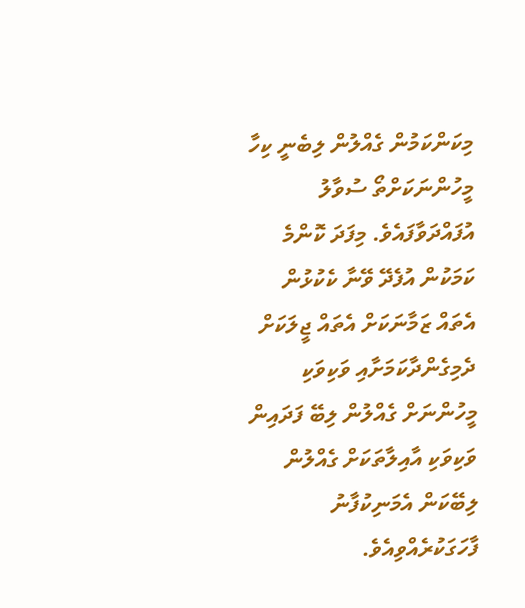މިކަންކަމުން ގެއްލުން ލިބެނީ ކިހާ މީހުންނަކަށްތޯ ސުވާލު އުފައްދަވާފައެވެ. މިފަދަ ކޮންމެ ކަމަކުން އުފެދޭ ވޭނާ ކެކުޅުން އެތައް ޒަމާނަކަށް އެތައް ޖީލަކަށް ދެމިގެންދާކަމަށާއި ވަކިވަކި މީހުންނަށް ގެއްލުން ލިބޭ ފަދައިން ވަކިވަކި އާއިލާތަކަށް ގެއްލުން ލިބޭކަން އެމަނިކުފާނު ފާހަގަކުރެއްވިއެވެ.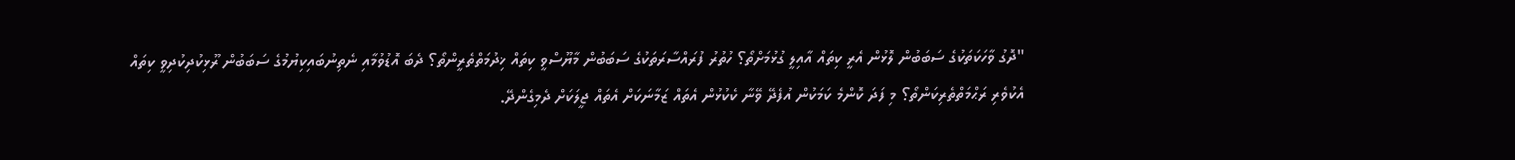"ދޮގު ވާހަކަތަކުގެ ސަބަބުން ލޮޅުން އެރީ ކިތައް އާއިލީ ގުޅުމަށްތޯ؟ ހުތުރު ފުރައްސާރަތަކުގެ ސަބަބުން މާޔޫސްވީ ކިތައް ޚިދުމަތްތެރީންތޯ؟ ދެބަ އޮޑުވުމާއި ނެތިނުބައިކިޔުމުގެ ސަބަބުން ރޫޅިކުދިކުދިވީ ކިތައް އެކުވެރި ރަޙްމަތްތެރިކަންތޯ؟ މި ފަދަ ކޮންމެ ކަމަކުން އުފެދޭ ވޭނާ ކެކުޅުން އެތައް ޒަމާނަކަށް އެތައް ޖީލަކަށް ދެމިގެންދޭ.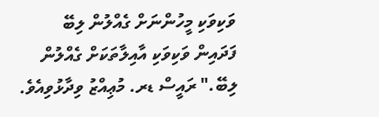ވަކިވަކި މީހުންނަށް ގެއްލުން ލިބޭ ފަދައިން ވަކިވަކި އާއިލާތަކަށް ގެއްލުން ލިބޭ." ރައީސް ޑރ. މުޢިއްޒު ވިދާޅުވިއެވެ.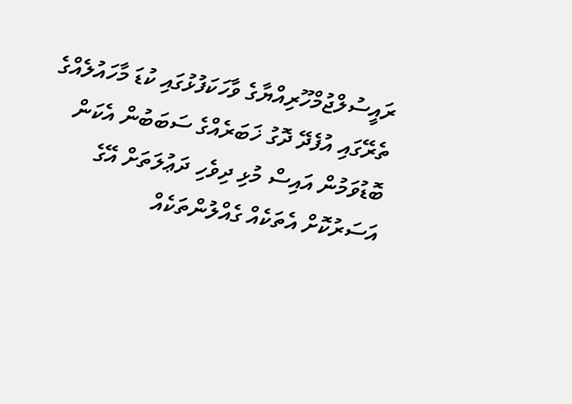ރައީސުލްޖުމްހޫރިއްޔާގެ ވާހަކަފުޅުގައި ކުޑަ މާހައުލެއްގެ ތެރޭގައި އުފެދޭ ދޮގު ޚަބަރެއްގެ ސަބަބުން އެކަން ބޮޑުވަމުން އައިސް މުޅި ދިވެހި ދަޢުލަތަށް އޭގެ އަސަރުކޮށް އެތަކެއް ގެއްލުންތަކެއް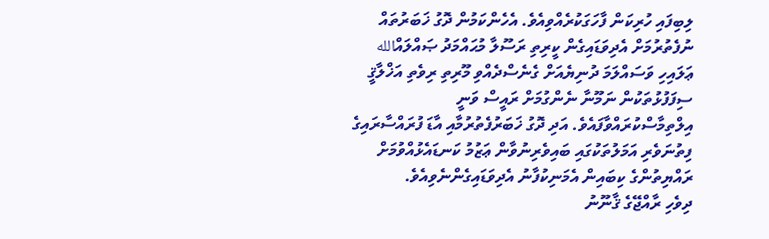ލިބިފައި ހުރިކަން ފާހަގަކުރެއްވިއެވެ. އެހެންކަމުން ދޮގު ޚަބަރުތައް ނުފެތުރުމަށް އެދިވަޑައިގެން ކީރިތި ރަސޫލާ މުޙައްމަދު ޞައްލައްالله ޢަލައިހި ވަސައްލަމަ ދުނިޔެއަށް ގެނެސްދެއްވި މޫރިތި ރިވެތި އަޚްލާޤީ ސިފަފުޅުތަކުން ނަމޫނާ ނެންގުމަށް ރައީސް ވަނީ އިލްތިމާސްކުރައްވާފައެވެ. އަދި ދޮގު ޚަބަރުފެތުރުމާއި އާޑަ ފުރައްސާރައިގެ ފިތުނަވެރި އަމަލުތަކުގައި ބައިވެރިނުވާން ޢަޒުމު ކަނޑައެޅުއްވުމަށް ރައްޔިތުންގެ ކިބައިން އެމަނިކުފާނު އެދިވަޑައިގެންނެވިއެވެ.
ދިވެހި ރާއްޖޭގެ ޤާނޫނު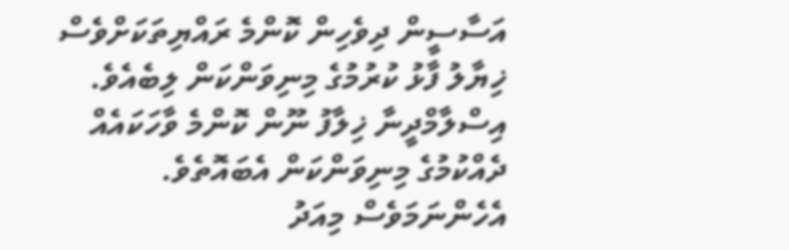އަސާސީން ދިވެހިން ކޮންމެ ރައްޔިތަކަށްވެސް ޚިޔާލު ފާޅު ކުރުމުގެ މިނިވަންކަން ލިބެއެވެ. އިސްލާމްދީނާ ޚިލާފު ނޫން ކޮންމެ ވާހަކައެއް ދެއްކުމުގެ މިނިވަންކަން އެބައޮތެވެ. އެހެންނަމަވެސް މިއަދު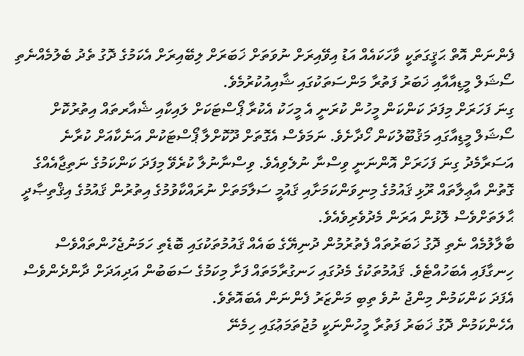ފެންނަން އޮތް ޙަޤީގަތަކީ ވާހަކައެއް އަޑު އިވޭއިރަށް ނުވަތަށް ޚަބަރަށް ލިބޭއިރަށް އެކަމުގެ ދޮގު ތެދު ބެލުމެއްނެތި ސޯޝަލް މީޑިއާއާއި ޚަބަރު ފަތުރާ މަންސަތަކުގައި ޝާއިއުކުރުމެވެ.
ގިނަ ފަހަރަށް މިފަދަ ކަންކަން މީހުން ކުރަނީ އެ މީހަކު އެކުރާ ޕޯސްޓަކަށް ލައިކާއި ޝެއާރތައް އިތުރުކޮށް ސޯޝަލް މީޑިއާގައި މަޤުބޫލުކަން ހޯދާށެވެ. ނަމަވެސް އެގޮތަށް ދޫކޮށްލާ ޕޯސްޓަކުން އަނެކާއަށް ކުރާނެ އަސަރާމެދު ގިނަ ފަހަރަށް އޮންނަނީ ވިސްނާ ނުލެވިއެވެ. ވިސްނާނުލާ ކުރެވޭ މިފަދަ ކަންކަމުގެ ނަތިޖާއެއްގެ ގޮތުން އާޢިލާތައް ރޫޅި ޤައުމުގެ މިނިވަންކަމަށާއި ޤައުމީ ސަލާމަތަށް ނުރައްކާވުމުގެ އިތުރުން ޤައުމުގެ އިޤްތިޞާދީ ޙާލަތަށްވެސް ލޮޅުން އަރަން މެދުވެރިވެއެވެ.
ބާލާލުމެއް ނެތި ދޮގު ޚަބަރުތައް ފެތުރުމުން ދުނިޔޭގެ ބައެއް ޤައުމުތަކުގައި ބޮޑެތި ހަމަނުޖެހުންތައްވެސް ހިނގާފައި އެބަހުއްޓެވެ. ޤައުމުތަކުގެ މެދުގައި ހަނގުރާމަތައް ފަށާ މިކަމުގެ ސަބަބުން އަދިއަދަށް ދާންދެންވެސް އެފަދަ ކަންކަމުން މިންޖު ނުވެ ތިބި މަންޒަރު ފެންނަން އެބައޮތެވެ.
އެހެންކަމުން ދޮގު ޚަބަރު ފަތުރާ މީހުންނަކީ މުޖުތަމަޢުގައި ހިމެނޭ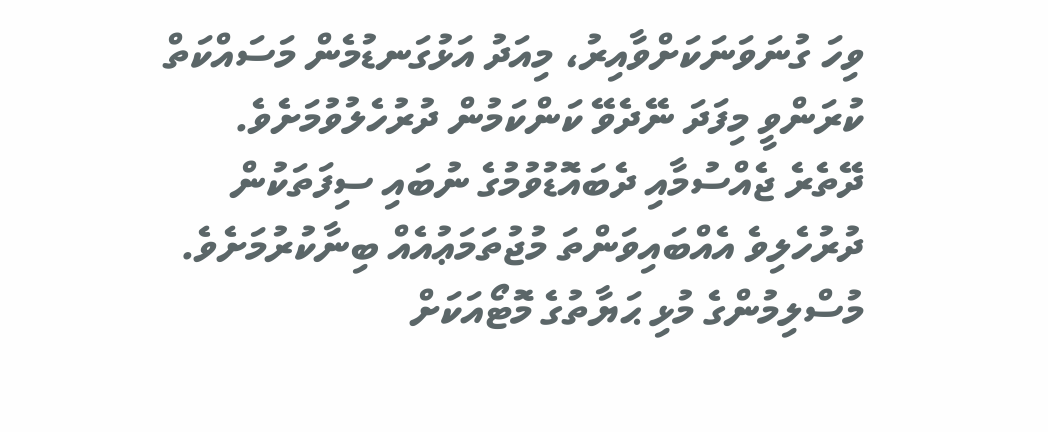ވިހަ ގުނަވަނަކަށްވާއިރު، މިއަދު އަޅުގަނޑުމެން މަސައްކަތް ކުރަންވީ މިފަދަ ނޭދެވޭ ކަންކަމުން ދުރުހެލުވުމަށެވެ. ދޭތެރެ ޖެއްސުމާއި ދެބައޮޑުވުމުގެ ނުބައި ސިފަތަކުން ދުރުހެލިވެ އެއްބައިވަންތަ މުޖުތަމަޢުއެއް ބިނާކުރުމަށެވެ. މުސްލިމުންގެ މުޅި ޙަޔާތުގެ މޮޓޯއަކަށް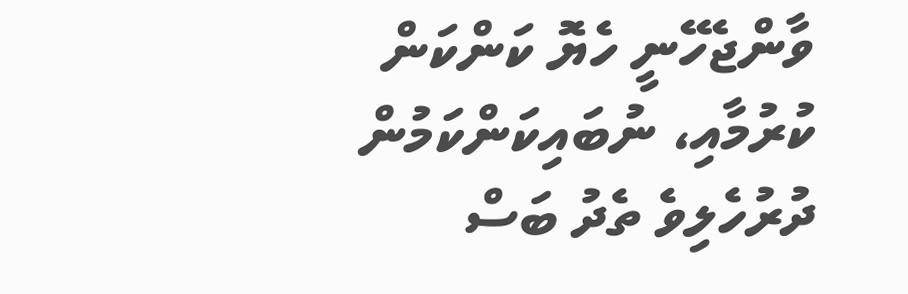ވާންޖެހޭނީ ހެޔޮ ކަންކަން ކުރުމާއި، ނުބައިކަންކަމުން ދުރުހެލިވެ ތެދު ބަސް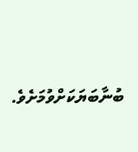ބުނާބަޔަކަށްވުމަށެވެ.